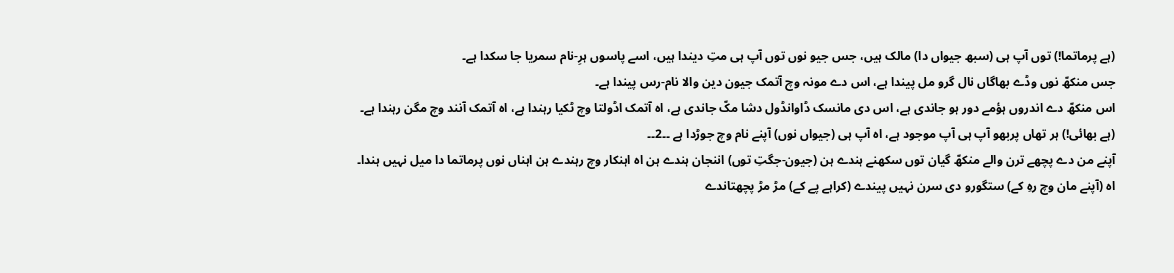(ہے پرماتما!) توں آپ ہی (سبھ جیواں دا) مالک ہیں، جس جیو نوں توں آپ ہی متِ دیندا ہیں، اسے پاسوں ہرِ-نام سمریا جا سکدا ہے۔
جس منکھّ نوں وڈے بھاگاں نال گرو مل پیندا ہے، اس دے مونہ وچ آتمک جیون دین والا نام-رس پیندا ہے۔
اس منکھّ دے اندروں ہؤمے دور ہو جاندی ہے، اس دی مانسک ڈاوانڈول دشا مکّ جاندی ہے، اہ آتمک اڈولتا وچ ٹکیا رہندا ہے، اہ آتمک آنند وچ مگن رہندا ہے۔
(ہے بھائی!) ہر تھاں پربھو آپ ہی آپ موجود ہے، اہ آپ ہی (جیواں نوں) آپنے نام وچ جوڑدا ہے ۔۔2۔۔
آپنے من دے پچھے ترن والے منکھّ گیان توں سکھنے ہندے ہن (جیون-جگتِ توں) اننجان ہندے ہن اہ اہنکار وچ رہندے ہن اہناں نوں پرماتما دا میل نہیں ہندا۔
اہ (آپنے مان وچ رہِ کے) ستگورو دی سرن نہیں پیندے (کراہے پے کے) مڑ مڑ پچھتاندے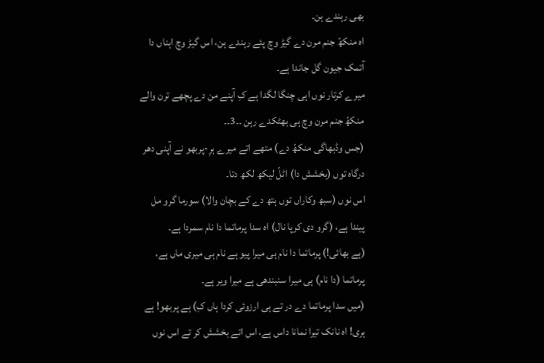بھی رہندے ہن۔
اہ منکھّ جنم مرن دے گیڑ وچ پئے رہندے ہن، اس گیڑ وچ اہناں دا آتمک جیون گل جاندا ہے۔
میرے کرتار نوں اہی چنگا لگدا ہے کِ آپنے من دے پچھے ترن والے منکھّ جنم مرن وچ ہی بھٹکدے رہن ۔۔3۔۔
(جس وڈبھاگی منکھّ دے) متھے اتے میرے ہرِ-پربھو نے آپنی دھر درگاہ توں (بخشش دا) اٹلّ لیکھ لکھ دتا۔
اس نوں (سبھ وکاراں توں ہتھ دے کے بچان والا) سورما گرو مل پیندا ہے، (گرو دی کرپا نال) اہ سدا پرماتما دا نام سمردا ہے۔
(ہے بھائی!) پرماتما دا نام ہی میرا پیو ہے نام ہی میری ماں ہے، پرماتما (دا نام) ہی میرا سنبندھی ہے میرا ویر ہے۔
(میں سدا پرماتما دے در تے ہی ارزوئی کردا ہاں کِ) ہے پربھو! ہے ہری! اہ نانک تیرا نمانا داس ہے، اس اتے بخشش کر تے اس نوں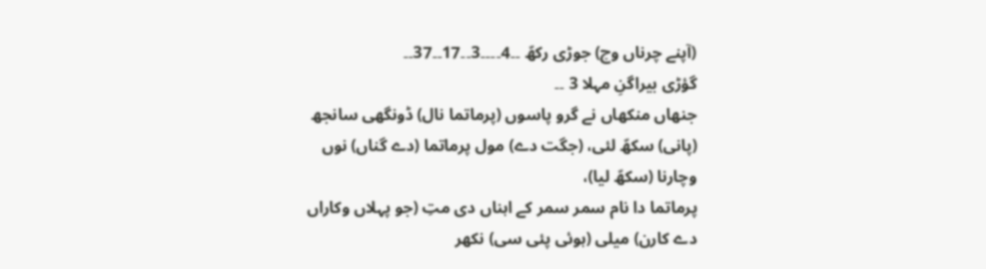(آپنے چرناں وچ) جوڑی رکھّ ۔۔4۔۔۔۔3۔۔17۔۔37۔۔
گؤڑی بیراگنِ مہلا 3 ۔۔
جنھاں منکھاں نے گرو پاسوں (پرماتما نال) ڈونگھی سانجھ (پانی) سکھّ لئی، (جگت دے) مول پرماتما (دے گناں) نوں وچارنا (سکھّ لیا)،
پرماتما دا نام سمر سمر کے اہناں دی متِ (جو پہلاں وکاراں دے کارن) میلی (ہوئی پئی سی) نکھر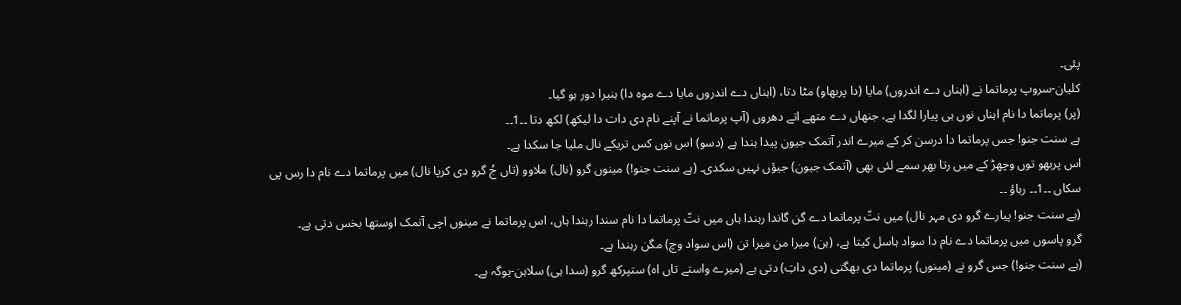پئی۔
کلیان-سروپ پرماتما نے (اہناں دے اندروں) مایا (دا پربھاو) مٹا دتا، (اہناں دے اندروں مایا دے موہ دا) ہنیرا دور ہو گیا۔
(پر) پرماتما دا نام اہناں نوں ہی پیارا لگدا ہے، جنھاں دے متھے اتے دھروں (آپ پرماتما نے آپنے نام دی دات دا لیکھ) لکھ دتا ۔۔1۔۔
ہے سنت جنو! جس پرماتما دا درسن کر کے میرے اندر آتمک جیون پیدا ہندا ہے (دسو) اس نوں کس تریکے نال ملیا جا سکدا ہے۔
اس پربھو توں وچھڑ کے میں رتا بھر سمے لئی بھی (آتمک جیون) جیؤں نہیں سکدی۔ (ہے سنت جنو!) مینوں گرو (نال) ملاوو (تاں جُ گرو دی کرپا نال) میں پرماتما دے نام دا رس پی سکاں ۔۔1۔۔ رہاؤ ۔۔
(ہے سنت جنو! پیارے گرو دی مہر نال) میں نتّ پرماتما دے گن گاندا رہندا ہاں میں نتّ پرماتما دا نام سندا رہندا ہاں، اس پرماتما نے مینوں اچی آتمک اوستھا بخس دتی ہے۔
گرو پاسوں میں پرماتما دے نام دا سواد ہاسل کیتا ہے، (ہن) میرا من میرا تن (اس سواد وچ) مگن رہندا ہے۔
(ہے سنت جنو!) جس گرو نے (مینوں) پرماتما دی بھگتی (دی داتِ) دتی ہے (میرے واستے تاں اہ) ستپرکھ گرو (سدا ہی) سلاہن-یوگہ ہے۔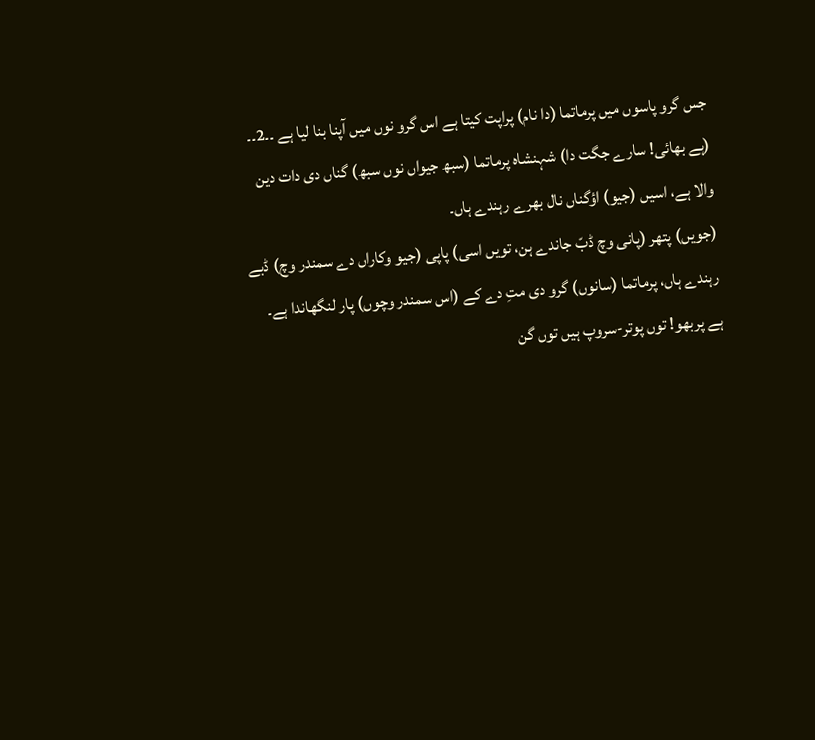جس گرو پاسوں میں پرماتما (دا نام) پراپت کیتا ہے اس گرو نوں میں آپنا بنا لیا ہے ۔۔2۔۔
(ہے بھائی! سارے جگت دا) شہنشاہ پرماتما (سبھ جیواں نوں سبھ) گناں دی دات دین والا ہے، اسیں (جیو) اؤگناں نال بھرے رہندے ہاں۔
(جویں) پتھر (پانی وچ ڈبّ جاندے ہن، تویں اسی) پاپی (جیو وکاراں دے سمندر وچ) ڈبے رہندے ہاں، پرماتما (سانوں) گرو دی متِ دے کے (اس سمندر وچوں) پار لنگھاندا ہے۔
ہے پربھو! توں پوتر-سروپ ہیں توں گن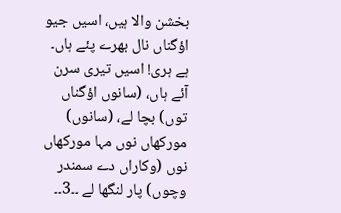بخشن والا ہیں، اسیں جیو اؤگناں نال بھرے پئے ہاں۔
ہے ہری! اسیں تیری سرن آئے ہاں، (سانوں اؤگناں توں) بچا لے، (سانوں) مورکھاں نوں مہا مورکھاں نوں (وکاراں دے سمندر وچوں) پار لنگھا لے ۔۔3۔۔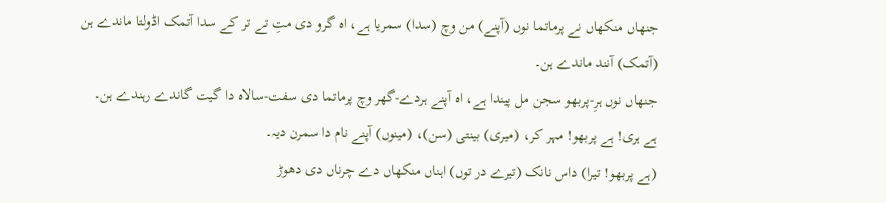جنھاں منکھاں نے پرماتما نوں (آپنے) من وچ (سدا) سمریا ہے، اہ گرو دی متِ تے تر کے سدا آتمک اڈولتا ماندے ہن (آتمک) آنند ماندے ہن۔
جنھاں نوں ہرِ-پربھو سجن مل پیندا ہے، اہ آپنے ہردے-گھر وچ پرماتما دی سفت-سالاہ دا گیت گاندے رہندے ہن۔
ہے ہری! ہے پربھو! مہر کر، (میری) بینتی (سن)، (مینوں) آپنے نام دا سمرن دیہ۔
(ہے پربھو! تیرا) داس نانک (تیرے در توں) اہناں منکھاں دے چرناں دی دھوڑ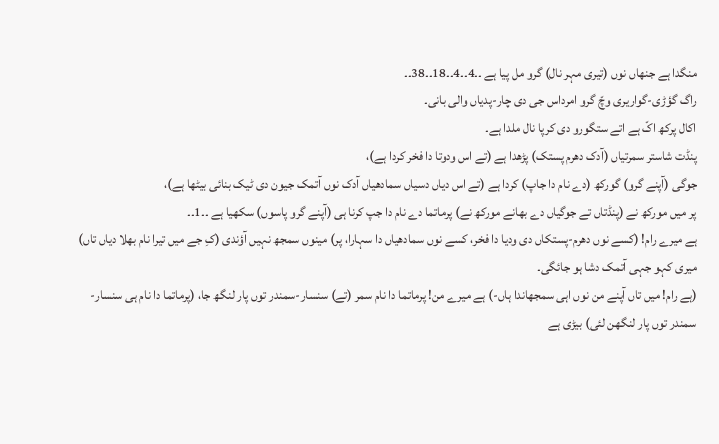منگدا ہے جنھاں نوں (تیری مہر نال) گرو مل پیا ہے ۔۔4۔۔4۔۔18۔۔38۔۔
راگ گؤڑی-گواریری وچّ گرو امرداس جی دی چار-پدیاں والی بانی۔
اکال پرکھ اکّ ہے اتے ستگورو دی کرپا نال ملدا ہے۔
پنڈت شاستر سمرتیاں (آدک دھرم پستک) پڑھدا ہے (تے اس ودوتا دا فخر کردا ہے)،
جوگی (آپنے گرو) گورکھ (دے نام دا جاپ) کردا ہے (تے اس دیاں دسیاں سمادھیاں آدک نوں آتمک جیون دی ٹیک بنائی بیٹھا ہے)،
پر میں مورکھ نے (پنڈتاں تے جوگیاں دے بھانے مورکھ نے) پرماتما دے نام دا جپ کرنا ہی (آپنے گرو پاسوں) سکھیا ہے ۔۔1۔۔
ہے میرے رام! (کسے نوں دھرم-پستکاں دی ودیا دا فخر، کسے نوں سمادھیاں دا سہارا، پر) مینوں سمجھ نہیں آؤندی (کِ جے میں تیرا نام بھلا دیاں تاں) میری کہو جہی آتمک دشا ہو جائگی۔
(ہے رام! میں تاں آپنے من نوں اہی سمجھاندا ہاں-) ہے میرے من! پرماتما دا نام سمر (تے) سنسار-سمندر توں پار لنگھ جا، (پرماتما دا نام ہی سنسار-سمندر توں پار لنگھن لئی) بیڑی ہے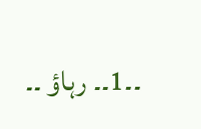۔۔1۔۔ رہاؤ ۔۔